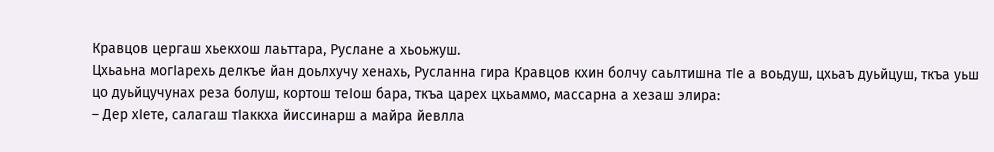Кравцов цергаш хьекхош лаьттара, Руслане а хьоьжуш.
Цхьаьна могIарехь делкъе йан доьлхучу хенахь, Русланна гира Кравцов кхин болчу саьлтишна тIе а воьдуш, цхьаъ дуьйцуш, ткъа уьш цо дуьйцучунах реза болуш, кортош теIош бара, ткъа царех цхьаммо, массарна а хезаш элира:
– Дер хIете, салагаш тIаккха йиссинарш а майра йевлла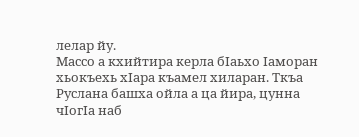лелар йу.
Массо а кхийтира керла бIаьхо Iаморан хьокъехь хIара къамел хиларан. Ткъа Руслана башха ойла а ца йира, цунна чIогIа наб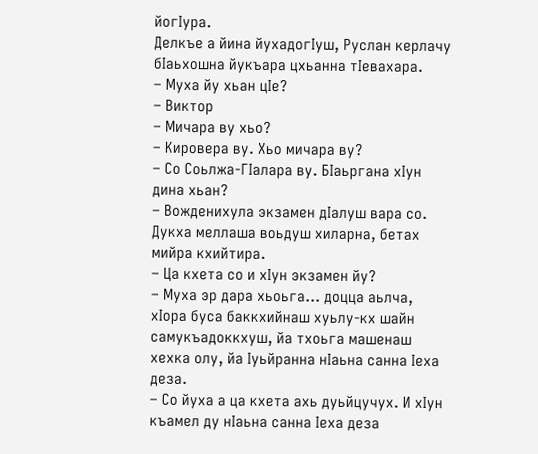йогIура.
Делкъе а йина йухадогIуш, Руслан керлачу бIаьхошна йукъара цхьанна тIевахара.
– Муха йу хьан цIе?
– Виктор
– Мичара ву хьо?
– Кировера ву. Хьо мичара ву?
– Со Соьлжа-ГIалара ву. БIаьргана хIун дина хьан?
– Вожденихула экзамен дIалуш вара со. Дукха меллаша воьдуш хиларна, бетах мийра кхийтира.
– Ца кхета со и хIун экзамен йу?
– Муха эр дара хьоьга… доцца аьлча, хIора буса баккхийнаш хуьлу-кх шайн самукъадоккхуш, йа тхоьга машенаш хехка олу, йа Iуьйранна нIаьна санна Iеха деза.
– Со йуха а ца кхета ахь дуьйцучух. И хIун къамел ду нIаьна санна Iеха деза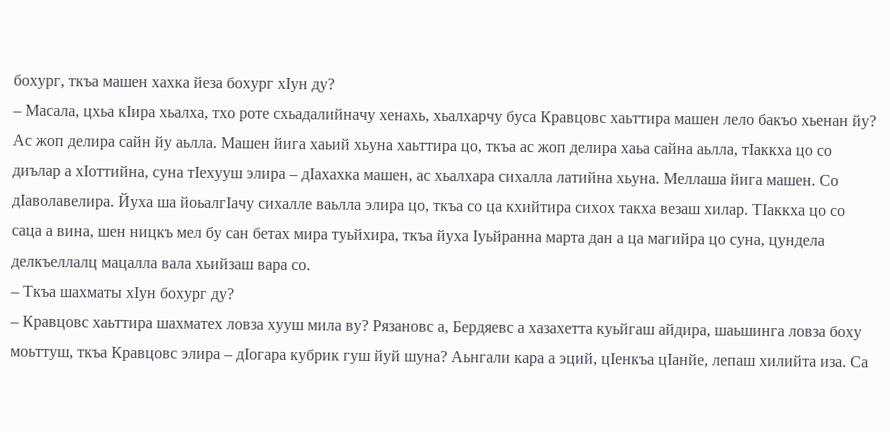бохург, ткъа машен хахка йеза бохург хIун ду?
– Масала, цхьа кIира хьалха, тхо роте схьадалийначу хенахь, хьалхарчу буса Кравцовс хаьттира машен лело бакъо хьенан йу? Ас жоп делира сайн йу аьлла. Машен йига хаьий хьуна хаьттира цо, ткъа ас жоп делира хаьа сайна аьлла, тIаккха цо со диълар а хIоттийна, суна тIехууш элира – дIахахка машен, ас хьалхара сихалла латийна хьуна. Меллаша йига машен. Со дIаволавелира. Йуха ша йоьалгIачу сихалле ваьлла элира цо, ткъа со ца кхийтира сихох такха везаш хилар. ТIаккха цо со саца а вина, шен ницкъ мел бу сан бетах мира туьйхира, ткъа йуха Iуьйранна марта дан а ца магийра цо суна, цундела делкъеллалц мацалла вала хьийзаш вара со.
– Ткъа шахматы хIун бохург ду?
– Кравцовс хаьттира шахматех ловза хууш мила ву? Рязановс а, Бердяевс а хазахетта куьйгаш айдира, шаьшинга ловза боху моьттуш, ткъа Кравцовс элира – дIогара кубрик гуш йуй шуна? Аьнгали кара а эций, цIенкъа цIанйе, лепаш хилийта иза. Са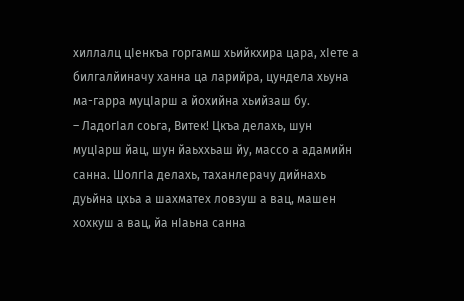хиллалц цIенкъа горгамш хьийкхира цара, хIете а билгалйиначу ханна ца ларийра, цундела хьуна ма-гарра муцIарш а йохийна хьийзаш бу.
– ЛадогIал соьга, Витек! Цкъа делахь, шун муцIарш йац, шун йаьххьаш йу, массо а адамийн санна. ШолгIа делахь, таханлерачу дийнахь дуьйна цхьа а шахматех ловзуш а вац, машен хохкуш а вац, йа нIаьна санна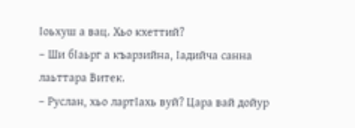Iоьхуш а вац. Хьо кхеттий?
– Ши бIаьрг а къарзийна, Iадийча санна лаьттара Витек.
– Руслан, хьо лартIахь вуй? Цара вай дойур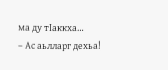ма ду тIаккха…
– Ас аьлларг дехьа!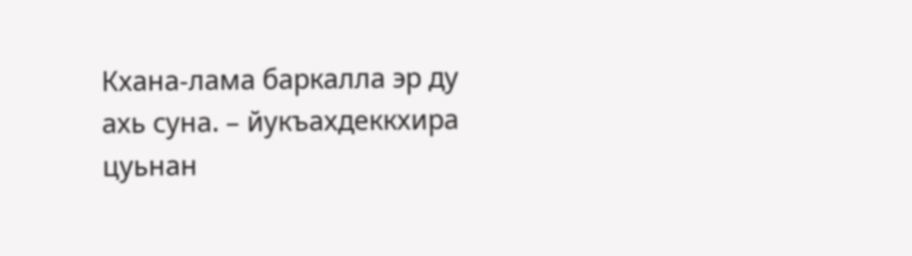Кхана-лама баркалла эр ду ахь суна. – йукъахдеккхира цуьнан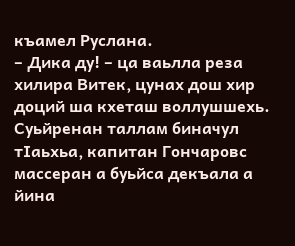къамел Руслана.
– Дика ду! – ца ваьлла реза хилира Витек, цунах дош хир доций ша кхеташ воллушшехь.
Суьйренан таллам биначул тIаьхьа, капитан Гончаровс массеран а буьйса декъала а йина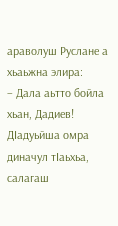араволуш Руслане а хьаьжна элира:
– Дала аьтто бойла хьан, Дадиев!
ДIадуьйша омра диначул тIаьхьа, салагаш